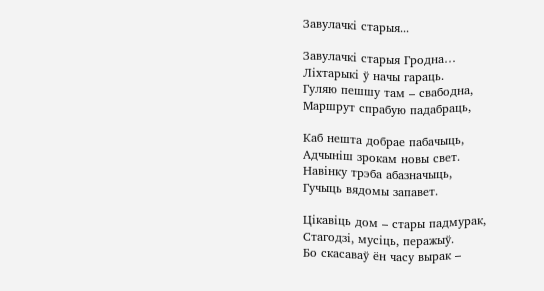Завулачкi старыя...

Завулачкі старыя Гродна…
Ліхтарыкі ў начы гараць.
Гуляю пешшу там – свабодна,
Маршрут спрабую падабраць,

Каб нешта добрае пабачыць,
Адчыніш зрокам новы свет.
Навінку трэба абазначыць,
Гучыць вядомы запавет.

Цікавіць дом – стары падмурак,
Стагодзі, мусіць, перажыў.
Бо скасаваў ён часу вырак –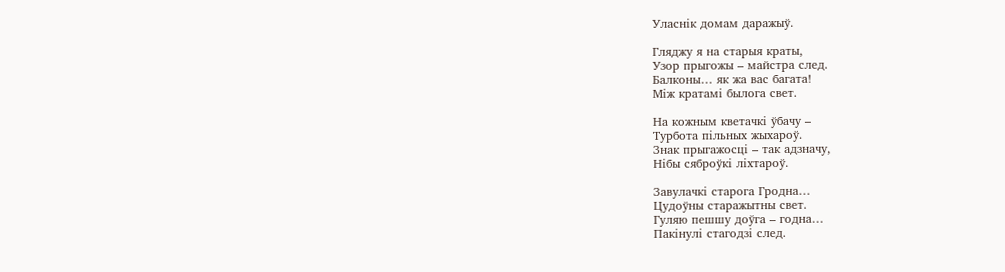Уласнік домам даражыў.

Гляджу я на старыя краты,
Узор прыгожы – майстра след.
Балконы… як жа вас багата!
Між кратамі былога свет.

На кожным кветачкі ўбачу –
Турбота пільных жыхароў.
Знак прыгажосці – так адзначу,
Нібы сяброўкі ліхтароў.

Завулачкі старога Гродна…
Цудоўны старажытны свет.
Гуляю пешшу доўга – годна…
Пакінулі стагодзі след.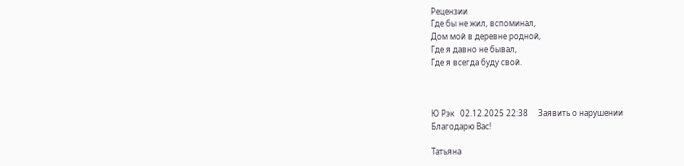Рецензии
Где бы не жил, вспоминал,
Дом мой в деревне родной,
Где я давно не бывал,
Где я всегда буду свой.



Ю Рэк   02.12.2025 22:38     Заявить о нарушении
Благодарю Вас!

Татьяна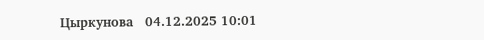Цыркунова   04.12.2025 10:01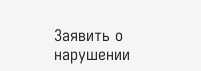Заявить о нарушении